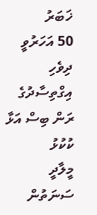ޚަބަރު
50 އަހަރުވީ ދިވެހި އިގްތިސާދުގެ ރަން ބިސް އަޅާ ކުކުޅު
މީލާދީ ސަނަތުން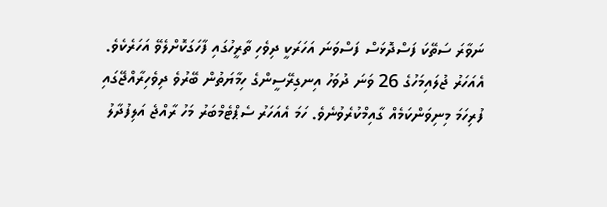ނަވާރަ ސަތޭކަ ފަސްދޮޅަސް ފަސްވަނަ އަހަރަކީ ދިވެހި ތާރީހުގައި ފާހަގަކޮށްލެވޭ އަހަރެކެވެ.
އެއަހަރު ޖުލައިމަހުގެ 26 ވަނަ ދުވަހު އިނގިރޭސީންގެ ހިމާޔަތުން ބޭރުވެ ދިވެހިރާއްޖޭގައި ފުރިހަމަ މިނިވަންކަމެއް ގާއިމްކުރެވުނެވެ. ހަމަ އެއަހަރު ސެޕްޓެމްބަރު މަހު ރާއްޖެ އަލިފުދާލު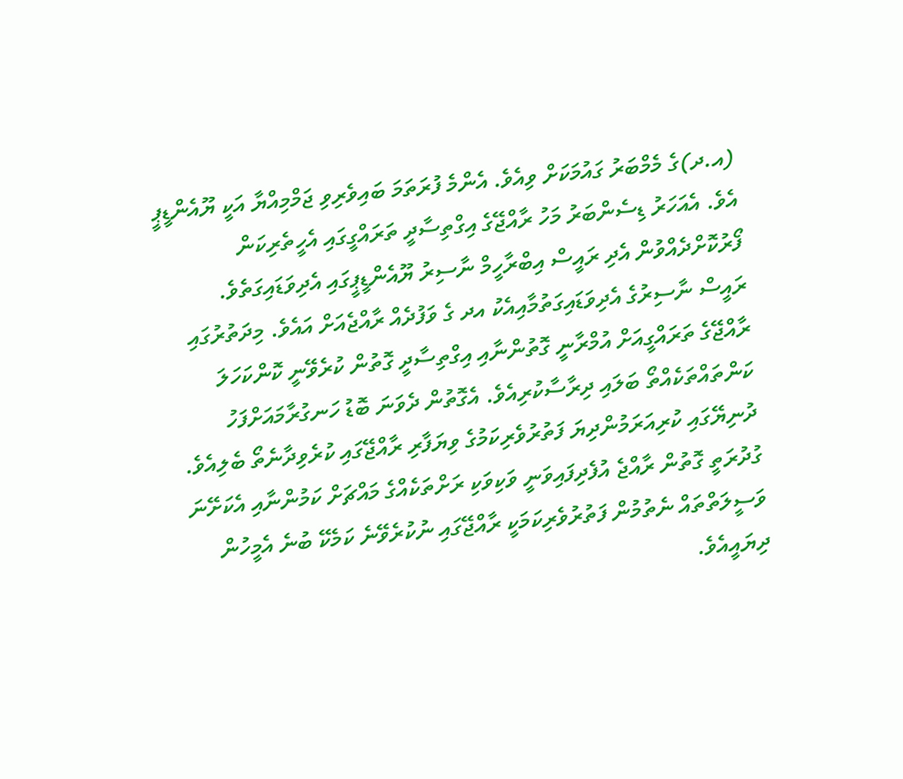(އ.ދ)ގެ މެމްބަރު ގައުމަކަށް ވިއެވެ. އެންމެ ފުރަތަމަ ބައިވެރިވި ޖަމްމިއްޔާ އަކީ ޔޫއެންޑީޕީ އެވެ. އެއަހަރު ޑިސެންބަރު މަހު ރާއްޖޭގެ އިގްތިސާދީ ތަރައްގީގައި އެހީތެރިކަން ފޯރުކޮށްދެއްވުން އެދި ރައީސް އިބްރާހީމް ނާސިރު ޔޫއެންޑީޕީގައި އެދިވަޑައިގަތެވެ.
ރައީސް ނާސިރުގެ އެދިވަޑައިގަތުމާއިއެކު އދ ގެ ވަފުދެއް ރާއްޖެއަށް އައެވެ. މިދަތުރުގައި ރާއްޖޭގެ ތަރައްގީއަށް އުމްރާނީ ގޮތުންނާއި އިގްތިސާދީ ގޮތުން ކުރެވޭނީ ކޮންކަހަލަ ކަންތައްތަކެއްތޯ ބަލައި ދިރާސާކުރިއެވެ. އެގޮތުން ދެވަނަ ބޮޑު ހަނގުރާމައަށްފަހު ދުނިޔޭގައި ކުރިއަރަމުންދިޔަ ފަތުރުވެރިކަމުގެ ވިޔަފާރި ރާއްޖޭގައި ކުރެވިދާނެތޯ ބެލިއެވެ. ގުދުރަތީ ގޮތުން ރާއްޖެ އުފެދިފައިވަނީ ވަކިވަކި ރަށްތަކެއްގެ މައްޗަށް ކަމުންނާއި އެކަށޭނަ ވަސީލަތްތައް ނެތުމުން ފަތުރުވެރިކަމަކީ ރާއްޖޭގައި ނުކުރެވޭނެ ކަމެކޭ ބުނެ އެމީހުން ދިޔައީއެވެ.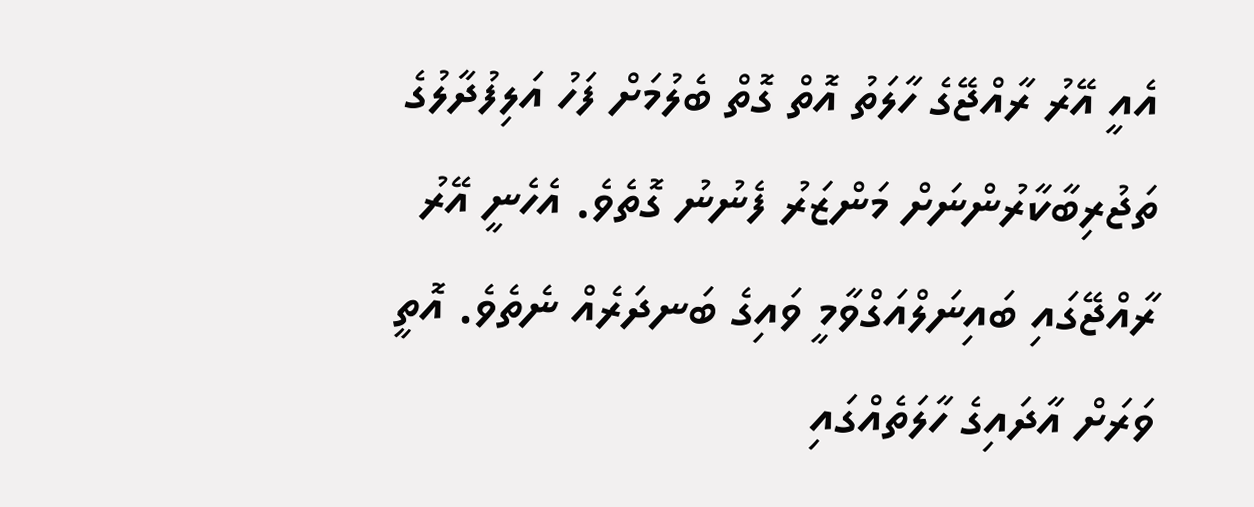އެއީ އޭރު ރާއްޖޭގެ ހާލަތު އޮތް ގޮތް ބެލުމަށް ފަހު އަލިފުދާލުގެ ތަޖުރިބާކާރުންނަށް މަންޒަރު ފެނުނު ގޮތެވެ. އެހެނީ އޭރު ރާއްޖޭގައި ބައިނަލްއަގްވާމީ ވައިގެ ބަނދަރެއް ނެތެވެ. އޮތީ ވަރަށް އާދައިގެ ހާލަތެއްގައި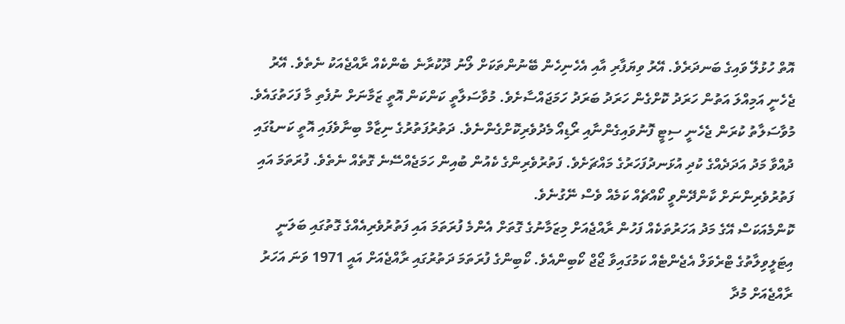އޮތް ހުޅުލޭ ވައިގެ ބަނދަރެވެ. އޭރު ވިޔަފާރި އާއި އެހެނިހެން ބޭނުންތަކަށް ލޯނު ދޫކުރާނެ ބެންކެއް ރާއްޖެއަކު ނެތެވެ. އޭރު ޖެހެނީ އަމިއްލަ އަތުން ހަރަދު ކޮށްގެން ހަރަދު ބަރަދު ހަމަޖައްސާށެވެ. މުވާސަލާތީ ކަންކަން އޮތީ ޒަމާނަށް ނުފެތި މާ ފަހަތުގައެވެ. މުވާސަލާތު ކުރަން ޖެހެނީ ސިޓީ ފޮނުވައިގެންނާއި ރޯޑިއޯ މެދުވެރިކޮށްގެންނެވެ. ދަތުރުފަތުރުގެ ނިޒާމް ބިނާވެފައި އޮތީ ކަނޑުގައި ދުއްވާ މަދު އަދަދެއްގެ ކުދި އުޅަނދުފަހަރުގެ މައްޗަށެވެ. ފަތުރުވެރިންގެ ކެއުން ބުއިން ހަމަޖެއްސޭނެ ގޮތެއް ނެތެވެ. ފުރަތަމަ އައި ފަތުރުވެރިންނަށް ކާންދޭންވީ ކޯއްޗެއް ކަމެއް ވެސް ނޭގުނެވެ.
ކޮންމެއަކަސް އޭގެ މަދު އަހަރުތަކެއް ފަހުން ރާއްޖެއަށް މިޒަމާނުގެ ގޮތަށް އެންމެ ފުރަތަމަ އައި ފަތުރުވެރިއެއްގެ ގޮތުގައި ބަލަނީ އިޓަލީވިލާތުގެ ޓްރެވަލް އެޖެންޓެއް ކަމުގައިވާ ޖޯޖް ކޯބިންއެވެ. ކޯބިންގެ ފުރަތަމަ ދަތުރުގައި ރާއްޖެއަށް އައީ 1971 ވަނަ އަހަރު ރާއްޖެއަށް މުދާ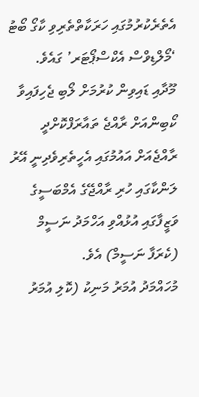އެތެރެކުރުމުގައި ހަރަކާތްތެރިވި ކާގޯ ބޯޓު ‘މޯލްޑިވްސް އެކްސްޕޯޓަރ’ ގައެވެ.
މޫދާއި ޑައިވިން ކުރުމަށް ލޯބި ޖެހިފައިވާ ކޯބިންއަށް ރާއްޖެ ތައާރަފްކޮށްދީ ރާއްޖެއަށް އައުމުގައި އެހީތެރިވެދިނީ އޭރު ލަންކާގައި ހުރި ރާއްޖޭގެ އެމްބަސީގެ ވަޒީފާގައި އުޅުއްވި އަހްމަދު ނަސީމް (ކެރަފާ ނަސީމް) އެވެ.
މުހައްމަދު އުމަރު މަނިކު (ކޮލި އުމަރު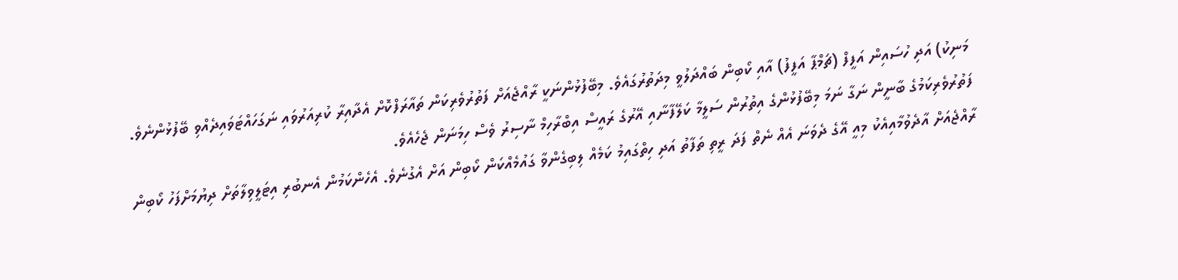މަނިކު) އަދި ހުސައިން އަފީފް (ޗަމްޕާ އަފީފު) އާއި ކޯބިން ބައްދަލުވީ މިދަތުރުގައެވެ. މިބޭފުޅުންނަކީ ރާއްޖެއަށް ފަތުރުވެރިކަން ތައާރަފްކޮށް އެދާއިރާ ކުރިއަރުވައި ނަގަހައްޓަވައިދެއްވި ބޭފުޅުންނެވެ. ފަތުރުވެރިކަމުގެ ބާނީން ނަގާ ނަމަ މިބޭފުޅުންގެ އިތުރުން ސަލީމާ ކަލޭފާނާއި އޭރުގެ ރައީސް އިބްރާހިމް ނާސިރު ވެސް ހިމަނަން ޖެހެއެވެ.
ރާއްޖެއަށް އާދެވުމާއިއެކު މިއީ އޭގެ ދެވަނަ އެއް ނެތް ފަދަ ރީތި ތަފާތު އަދި ހިތްގައިމު ކަމެއް ލިބިގެންވާ ގައުމެއްކަން ކޯބިން އަށް އެގުނެވެ. އެހެންކަމުން އެނބުރި އިޓަލީވިލާތަށް ދިޔުމަށްފަހު ކޯބިން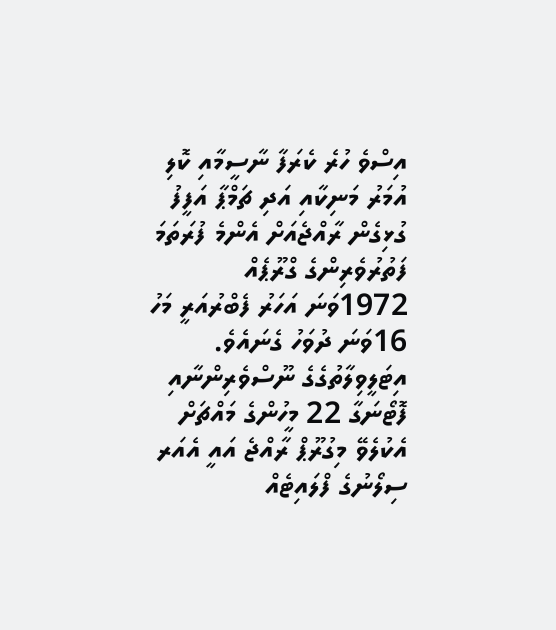އިސްވެ ހުރެ ކެރަފާ ނާސީމާއި ކޮލި އުމަރު މަނިކާއި އަދި ޗަމްޕާ އަފީފު ގުޅިގެން ރާއްޖެއަށް އެންމެ ފުރަތަމަ ފަތުރުވެރިންގެ ގްރޫޕެއް 1972ވަނަ އަހަރު ފެބްރުއަރީ މަހު 16ވަނަ ދުވަހު ގެނައެވެ. އިޓަލީވިލާތުގެގެ ނޫސްވެރިންނާއި ފޮޓޯނަގާ 22 މީހުންގެ މައްޗަށް އެކުލެވޭ މިގުރޫޕް ރާއްޖެ އައީ އެއަރ ސިލޯނުގެ ފްލައިޓެއް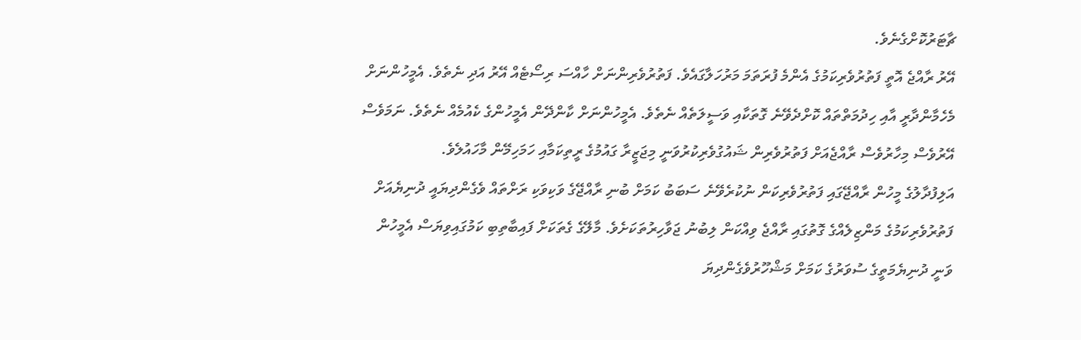ޗާޓަރުކޮށްގެނެވެ.
އޭރު ރާއްޖެ އޮތީ ފަތުރުވެރިކަމުގެ އެންމެ ފުރަތަމަ މަރުހަލާގައެވެ. ފަތުރުވެރިންނަށް ހާއްސަ ރިސޯޓެއް އޭރު އަދި ނެތެވެ. އެމީހުންނަށް މެހެމާންދާރީ އާއި ހިދުމަތްތައް ކޮށްދެވޭނެ ގޮތަކާއި ވަސީލަތެއް ނެތެވެ. އެމީހުންނަށް ކާންދޭން އެމީހުންގެ ކެއުމެއް ނެތެވެ. ނަމަވެސް އޭރުވެސް މިހާރުވެސް ރާއްޖެއަށް ފަތުރުވެރިން ޝައުގުވެރިކުރުވަނީ މިޖަޒީރާ ގައުމުގެ ރީތިކަމާއި ހަމަހިމޭން މާހައުލެވެ.
އަލިފުދާލުގެ މީހުން ރާއްޖޭގައި ފަތުރުވެރިކަން ނުކުރެވޭނެ ސަބަބު ކަމަށް ބުނި ރާއްޖޭގެ ވަކިވަކި ރަށްތައް ވެގެންދިޔައީ ދުނިޔެއަށް ފަތުރުވެރިކަމުގެ މަންޒިލެއްގެ ގޮތުގައި ރާއްޖެ ވިއްކަން ލިބުނު ޖަވާހިރުތަކަށެވެ. މާލޭގެ ގެތަކަށް ފައިބާތިބި ކަމުގައިވިޔަސް އެމީހުން ވަނީ ދުނިޔެމަތީގެ ސުވަރުގެ ކަމަށް މަޝްހޫރުވެގެންދިޔަ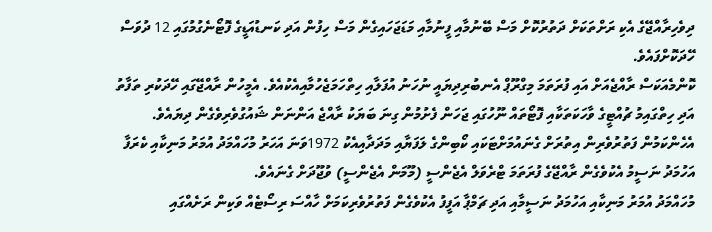ދިވެހިރާއްޖޭގެ އެކި ރަށްތަކަށް ދަތުރުކޮށް މަސް ބޭނުމާއި ފީނުމާއި މަޑަޖަހައިގެން މަސް ހިފުން އަދި ކަނޑުއަޑީގެ ފޮޓޯނެގުމުގައި 12 ދުވަސް ހޭދަކޮށްފައެވެ.
ކޮންމެއަކަސް ރާއްޖެއަށް އައި ފުރަތަމަ މިގްރޫޕް އެނބުރިދިޔައީ ނުހަނު އުފަލާއި ހިތްހަމަޖެހުމާއިއެކުއެވެ. އެމީހުން ރާއްޖޭގައި ހޭދަކުރި ތަފާތު އަދި ހިތްގައިމު ޗުއްޓީގެ ވާހަކަތަކާއި ފޮޓޯތައް ނޫހުގައި ޖަހަން ފެށުމުން ގިނަ ބަޔަކު ރާއްޖެ އަންނަން ޝައުގުވެރިވެގެން ދިޔައެވެ. އެހެންކަމުން ފަތުރުވެރިން އިތުރަށް ގެނައުމަށްޓަކައި ކޯބިންގެ ލަފަޔާއި މަދަދާއިއެކު 1972ވަނަ އަހަރު މުހައްމަދު އުމަރު މަނިކާއި ކެރަފާ އަހުމަދު ނަސީމު އެކުވެގެން ރާއްޖޭގެ ފުރަތަމަ ޓްރެވަލް އެޖެންސީ (މޫމަން އެޖެންސީ) ވުޖޫދަށް ގެނައެވެ.
މުހައްމަދު އުމަރު މަނިކާއި އަހުމަދު ނަސީމާއި އަދި ޗަމްޕާ އަފީފު އެކުވެގެން ފަތުރުވެރިކަމަށް ހާއްސަ ރިސޯޓެއް ވަކިން ރަށެއްގައި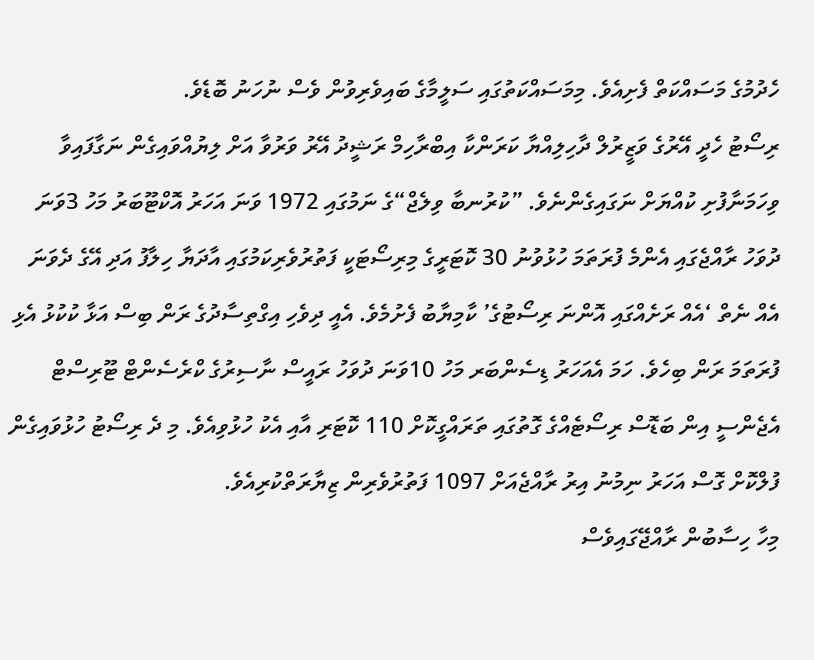ހެދުމުގެ މަސައްކަތް ފެށިއެވެ. މިމަސައްކަތުގައި ސަލީމާގެ ބައިވެރިވުން ވެސް ނުހަނު ބޮޑެވެ.
ރިސޯޓު ހެދީ އޭރުގެ ވަޒީރުލް ދާހިލިއްޔާ ކަރަންކާ އިބްރާހިމް ރަޝީދު އޭރު ވަރުވާ އަށް ލިޔުއްވައިގެން ނަގާފައިވާ ވިހަމަނާފުށި ކުއްޔަށް ނަގައިގެންނެވެ. ”ކުރުނބާ ވިލެޖް“ގެ ނަމުގައި 1972 ވަނަ އަހަރު އޮކްޓޫބަރު މަހު 3ވަނަ ދުވަހު ރާއްޖެގައި އެންމެ ފުރަތަމަ ހުޅުވުނު 30 ކޮޓަރީގެ މިރިސޯޓަކީ ފަތުރުވެރިކަމުގައި އާދަޔާ ހިލާފު އަދި އޭގެ ދެވަނަ އެއް ނެތް ‘އެއް ރަށެއްގައި އޮންނަ ރިސޯޓުގެ’ ކާމިޔާބު ފެށުމެވެ. އެއީ ދިވެހި އިގްތިސާދުގެ ރަން ބިސް އަޅާ ކުކުޅު އެޅި ފުރަތަމަ ރަން ބިހެވެ. ހަމަ އެއަހަރު ޑިސެންބަރ މަހު 10ވަނަ ދުވަހު ރައީސް ނާސިރުގެ ކްރެސެންޓް ޓޫރިސްޓް އެޖެންސީ އިން ބަޑޮސް ރިސޯޓެއްގެ ގޮތުގައި ތަރައްގީކޮށް 110 ކޮޓަރި އާއި އެކު ހުޅުވިއެވެ. މި ދެ ރިސޯޓު ހުޅުވައިގެން ފުލްކޮށް ގޮސް އަހަރު ނިމުނު އިރު ރާއްޖެއަށް 1097 ފަތުރުވެރިން ޒިޔާރަތްކުރިއެވެ.
މިހާ ހިސާބުން ރާއްޖޭގައިވެސް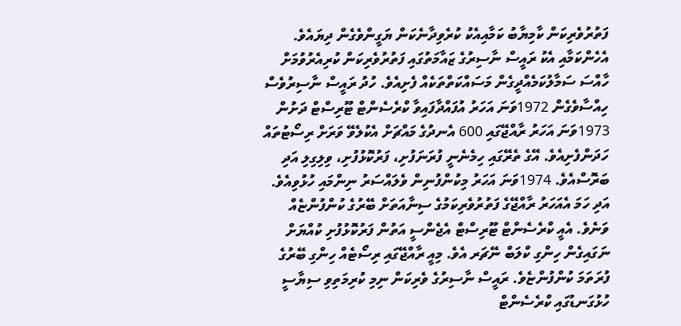ފަތުރުވެރިކަން ކާމިޔާބު ކަމާއިއެކު ކުރެވިދާނެކަން ޔަގީންވެގެން ދިޔައެވެ. އެހެންކަމާއި އެކު ރައީސް ނާސިރުގެ ޒައާމަތުގައި ފަތުރުވެރިކަން ކުރިއެރުވުމަށް ހާއްސަ ސަމާލުކަމެއްދީގެން މަސައްކަތްތަކެއް ފެށިއެވެ. ހުދު ރައީސް ނާސިރުވެސް ހިއްސާވެގެން 1972ވަނަ އަހަރު އުފައްދާފައިވާ ކްރެސެންޓް ޓޫރިސްޓް ދަށުން 1973ވަނަ އަހަރު ރާއްޖޭގައި 600 އެނދުގެ މައްޗަށް އެކުލެވޭ ވަރަށް ރިސޯޓުތައް ހަދަންފެށިއެވެ. އޭގެ ތެރޭގައި ހިމެނެނީ ފުރަނަފުށި، ފަރުކޮޅުފުށި، ވިލިގިލި އަދި ބަރޮސްއެވެ. 1974ވަނަ އަހަރު މިކުންފުނިން ވެލައްސަރު ނިންމައި ހުޅުވިއެވެ. އަދި ހަމަ އެއަހަރު ރާއްޖޭގެ ފަތުރުވެރިކަމުގެ ސިނާއަތަށް ބޭރުގެ ކުންފުންޏެއް ވަނެވެ. އެއީ ކްރެސެންޓް ޓޫރިސްޓް އެޖެންސީ އަތުން ފަރުކޮޅުފުށި ކުއްޔަށް ނަގައިގެން ހިންގި ކްލަބް ނޭޗަރ އެވެ. މިއީ ރާއްޖޭގައި ރިސޯޓެއް ހިންގި ބޭރުގެ ފުރަތަމަ ކުންފުންޏެވެ. ރައީސް ނާސިރުގެ ވެރިކަން ނިމި ކުރިމަތިވި ސިޔާސީ ހުޅުގަނޑުގައި ކްރެސެންޓް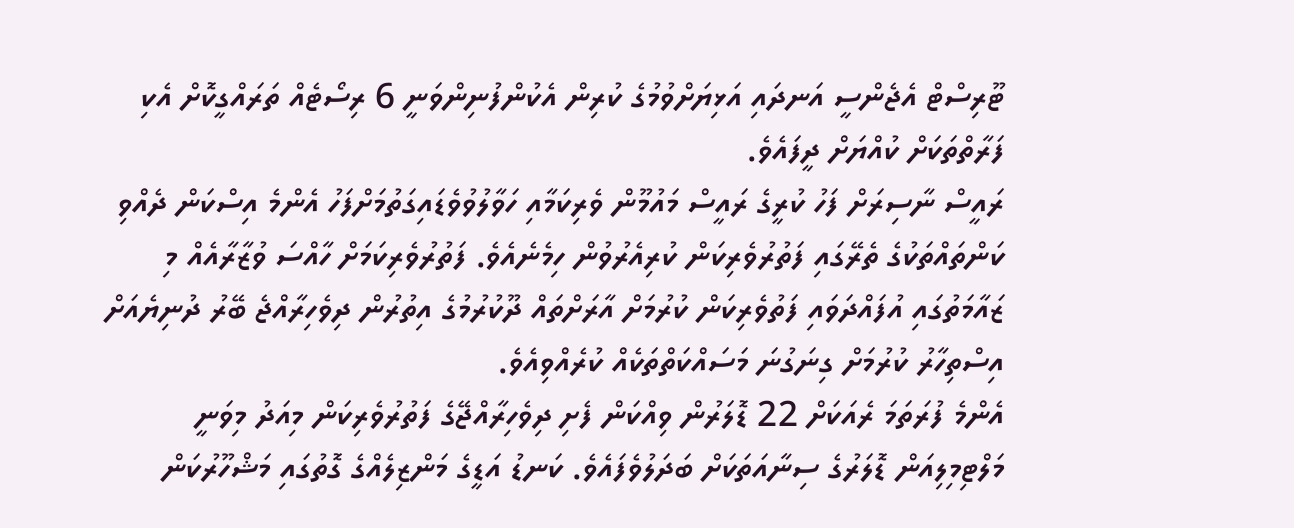ޓޫރިސްޓް އެޖެންސީ އަނދައި އަޅިޔަށްވުމުގެ ކުރިން އެކުންފުނިންވަނީ 6 ރިސޯޓެއް ތަރައްގީކޮށް އެކި ފަރާތްތަކަށް ކުއްޔަށް ދީފައެވެ.
ރައީސް ނާސިރަށް ފަހު ކުރީގެ ރައީސް މައުމޫން ވެރިކަމާއި ހަވާލުވުވެޑައިގަތުމަށްފަހު އެންމެ އިސްކަން ދެއްވި ކަންތައްތަކުގެ ތެރޭގައި ފަތުރުވެރިކަން ކުރިއެރުވުން ހިމެނެއެވެ. ފަތުރުވެރިކަމަށް ހާއްސަ ވުޒާރާއެއް މި ޒައާމަތުގައި އުފައްދަވައި ފަތުވެރިކަން ކުރުމަށް އާރަށްތައް ދޫކުރުމުގެ އިތުރުން ދިވެހިރާއްޖެ ބޭރު ދުނިޔެއަށް އިސްތިހާރު ކުރުމަށް ގިނަގުނަ މަސައްކަތްތަކެއް ކުރެއްވިއެވެ.
އެންމެ ފުރަތަމަ ރެއަކަށް 22 ޑޮލަރުން ވިއްކަން ފެށި ދިވެހިރާއްޖޭގެ ފަތުރުވެރިކަން މިއަދު މިވަނީ މަލްޓިމިލިއަން ޑޮލަރުގެ ސިނާއަތަކަށް ބަދަލުވެފައެވެ. ކަނޑު އަޑީގެ މަންޒިލެއްގެ ގޮތުގައި މަޝްހޫރުކަން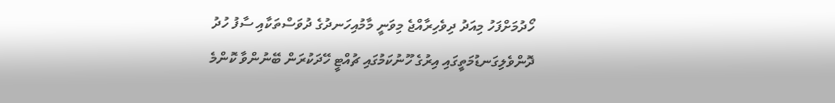ހޯދުމަށްފަހު މިއަދު ދިވެހިރާއްޖެ މިވަނީ މާމުއިހަނދުގެ ދުވަސްތަކާއި ސާފު ހުދު ދޮންވެލިގަނޑުމަތީގައި އިރުގެ ހޫނުކަމުގައި ޗުއްޓީ ހޭދަކުރަން ބޭނުންވާ ކޮންމެ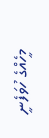މީހެއްގެ ހުވަފެނީ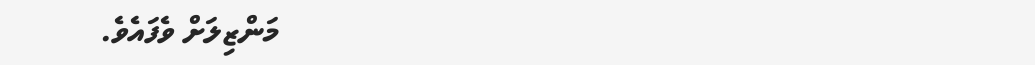މަންޒިލަށް ވެފައެވެ.